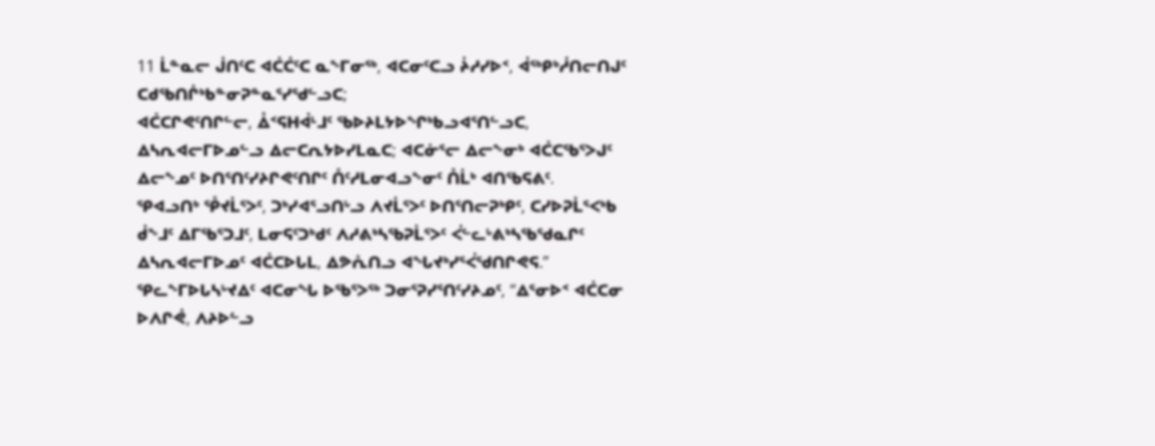11 ᒫᓐᓇᓕ ᒎᑎᑦᑕ ᐊᑖᑖᑦᑕ ᓇᖕᒥᓂᖅ, ᐊᑕᓂᑦᑕᓗ ᔩᓱᓯᐅᑉ, ᐋᖅᑭᒃᓲᑎᓕᑎᒍᑦ ᑕᑯᖃᑎᒌᒃᑲᓐᓂᕈᓐᓇᕐᓯᖁᓪᓗᑕ;
ᐊᑖᑕᒋᕙᑦᑎᒋᓪᓕ, ᐂᑉᕋᕼᐋᒻᒧᑦ ᖃᐅᔨᒪᔭᐅᖏᒃᑲᓗᐊᕐᑎᓪᓗᑕ, ᐃᓴᕆᐊᓕᒥᐅᓄᓪᓗ ᐃᓕᑕᕆᔭᐅᓯᒪᓇᑕ; ᐊᑕᓃᕐᓕ ᐃᓕᖕᓂᒃ ᐊᑖᑕᖃᕐᐳᒍᑦ ᐃᓕᖕᓄᑦ ᐅᑎᕐᑎᑦᓯᔨᒋᕙᑦᑎᒋᑦ ᑍᑦᓱᒪᓂᐊᓗᖕᓂᑦ ᑍᒫᒃ ᐊᑎᖃᕋᕕᑦ.
ᕿᐊᓗᑎᒃ ᕾᔪᒫᕐᐳᑦ, ᑐᒃᓯᐊᕐᓗᑎᒡᓗ ᐱᔪᒫᕐᐳᑦ ᐅᑎᕐᑎᓕᕈᒃᑭᑦ, ᑕᓯᐅᕈᒫᕐᐸᒃᑲ ᑰᖕᒧᑦ ᐃᒥᖃᕐᑐᒧᑦ, ᒪᓂᕋᑦᑐᒃᑯᑦ ᐱᓱᕕᒃᓴᖃᕈᒫᕐᐳᑦ ᐹᓪᓚᒡᕕᒃᓴᖃᖁᓇᒋᑦ ᐃᓴᕆᐊᓕᒥᐅᓄᑦ ᐊᑖᑕᐅᒐᒪ, ᐃᕗᕅᑎᓗ ᐊᖓᔪᒃᓯᕐᐹᖁᑎᒋᕙᕋ.”
ᕿᓚᖕᒥᐅᒐᓴᒡᔪᐃᑦ ᐊᑕᓂᖓ ᐅᖃᕐᐳᖅ ᑐᓂᕐᕈᓯᕐᑎᑦᓯᔨᓄᑦ, “ᐃᕐᓂᐅᑉ ᐊᑖᑕᓂ ᐅᐱᒋᕚ, ᐱᔨᐅᓪᓗ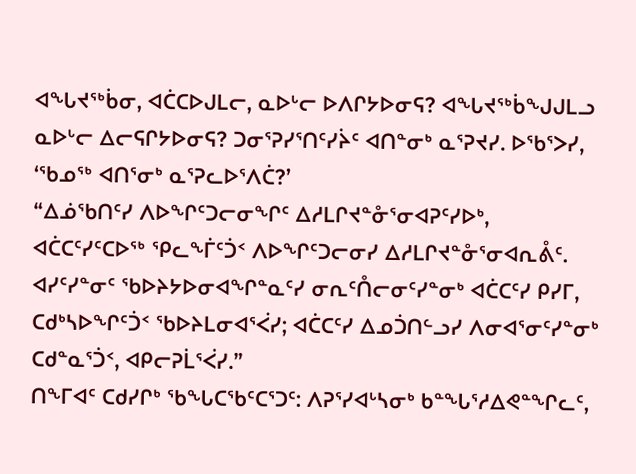ᐊᖓᔪᖅᑳᓂ, ᐊᑖᑕᐅᒍᒪᓕ, ᓇᐅᒡᓕ ᐅᐱᒋᔭᐅᓂᕋ? ᐊᖓᔪᖅᑳᖑᒍᒪᓗ ᓇᐅᒡᓕ ᐃᓕᕋᒋᔭᐅᓂᕋ? ᑐᓂᕐᕈᓯᕐᑎᑦᓯᔩᑦ ᐊᑎᓐᓂᒃ ᓇᕐᕈᔪᓯ. ᐅᖃᕐᐳᓯ, ‘ᖃᓄᖅ ᐊᑎᕐᓂᒃ ᓇᕐᕈᓚᐅᕐᐱᑖ?’
“ᐃᓅᖃᑎᑦᓯ ᐱᐅᖏᑦᑐᓕᓂᖏᑦ ᐃᓱᒪᒋᔪᓐᓁᕐᓂᐊᕈᑦᓯᐅᒃ, ᐊᑖᑕᑦᓯᑦᑕᐅᖅ ᕿᓚᖕᒦᑦᑑᑉ ᐱᐅᖏᑦᑐᓕᓂᓯ ᐃᓱᒪᒋᔪᓐᓁᕐᓂᐊᕆᕔᑦ.
ᐊᓯᑦᓯᓐᓂᑦ ᖃᐅᔨᔭᐅᓂᐊᖏᓐᓇᑦᓯ ᓂᕆᑦᑍᓕᓂᑦᓯᓐᓂᒃ ᐊᑖᑕᑦᓯ ᑭᓯᒥ, ᑕᑯᒃᓴᐅᖏᑦᑑᑉ ᖃᐅᔨᒪᓂᐊᕐᐹᓯ; ᐊᑖᑕᑦᓯ ᐃᓄᑑᑎᓪᓗᓯ ᐱᓂᐊᕐᓂᑦᓯᓐᓂᒃ ᑕᑯᓐᓇᕐᑑᑉ, ᐊᑭᓕᕈᒫᕐᐹᓯ.”
ᑎᖕᒥᐊᑦ ᑕᑯᓯᒋᒃ ᖃᖓᑕᖃᑦᑕᕐᑐᑦ: ᐱᕈᕐᓯᐊᒡᓴᓂᒃ ᑲᓐᖓᕐᓱᐃᕙᓐᖏᓚᑦ,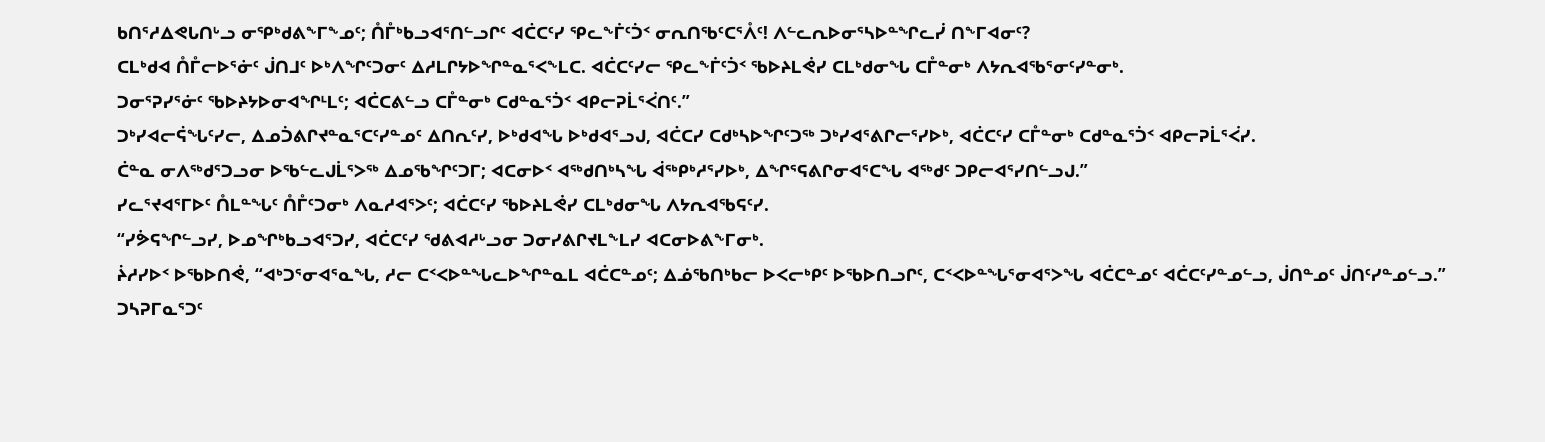ᑲᑎᕐᓱᐃᕙᒐᑎᒡᓗ ᓂᕿᒃᑯᕕᖕᒥᖕᓄᑦ; ᑍᒤᒃᑲᓗᐊᕐᑎᓪᓗᒋᑦ ᐊᑖᑕᑦᓯ ᕿᓚᖕᒦᑦᑑᑉ ᓂᕆᑎᖃᑦᑕᕐᐰᑦ! ᐱᓪᓚᕆᐅᓂᕐᓴᐅᓐᖏᓚᓰ ᑎᖕᒥᐊᓂᑦ?
ᑕᒪᒃᑯᐊ ᑍᒤᓕᐅᕐᓃᑦ ᒎᑎᒧᑦ ᐅᒃᐱᖏᑦᑐᓂᑦ ᐃᓱᒪᒋᔭᐅᖏᓐᓇᕐᐸᖕᒪᑕ. ᐊᑖᑕᑦᓯᓕ ᕿᓚᖕᒦᑦᑑᑉ ᖃᐅᔨᒪᕚᓯ ᑕᒪᒃᑯᓂᖓ ᑕᒤᓐᓂᒃ ᐱᔭᕆᐊᖃᕐᓂᑦᓯᓐᓂᒃ.
ᑐᓂᕐᕈᓯᕐᓃᑦ ᖃᐅᔨᔭᐅᓂᐊᖏᒻᒪᑦ; ᐊᑖᑕᕕᓪᓗ ᑕᒤᓐᓂᒃ ᑕᑯᓐᓇᕐᑑᑉ ᐊᑭᓕᕈᒫᕐᐹᑎᑦ.”
ᑐᒃᓯᐊᓕᕌᖓᑦᓯᓕ, ᐃᓄᑑᕕᒋᔪᓐᓇᕐᑕᑦᓯᓐᓄᑦ ᐃᑎᕆᑦᓯ, ᐅᒃᑯᐊᖓ ᐅᒃᑯᐊᕐᓗᒍ, ᐊᑖᑕᓯ ᑕᑯᒃᓴᐅᖏᑦᑐᖅ ᑐᒃᓯᐊᕐᕕᒋᓕᕐᓯᐅᒃ, ᐊᑖᑕᑦᓯ ᑕᒤᓐᓂᒃ ᑕᑯᓐᓇᕐᑑᑉ ᐊᑭᓕᕈᒫᕐᐹᓯ.
ᑖᓐᓇ ᓂᐱᖅᑯᕐᑐᓗᓂ ᐅᖃᓪᓚᒍᒫᕐᐳᖅ ᐃᓄᖃᖏᑦᑐᒥ; ᐊᑕᓂᐅᑉ ᐊᖅᑯᑎᒃᓴᖓ ᐋᖅᑭᒃᓱᕐᓯᐅᒃ, ᐃᖏᕐᕋᕕᒋᓂᐊᕐᑕᖓ ᐊᖅᑯᑦ ᑐᑭᓕᐊᕐᓯᑎᓪᓗᒍ.”
ᓯᓚᕐᔪᐊᕐᒥᐅᑦ ᑍᒪᓐᖓᑦ ᑍᒤᑦᑐᓂᒃ ᐱᓇᓱᐊᕐᐳᑦ; ᐊᑖᑕᑦᓯ ᖃᐅᔨᒪᕚᓯ ᑕᒪᒃᑯᓂᖓ ᐱᔭᕆᐊᖃᕋᑦᓯ.
“ᓯᕘᕋᖏᓪᓗᓯ, ᐅᓄᖏᒃᑲᓗᐊᕐᑐᓯ, ᐊᑖᑕᑦᓯ ᖁᕕᐊᓱᒡᓗᓂ ᑐᓂᓯᕕᒋᔪᒪᖕᒪᓯ ᐊᑕᓂᐅᕕᖕᒥᓂᒃ.
ᔩᓱᓯᐅᑉ ᐅᖃᐅᑎᕚ, “ᐊᒃᑐᕐᓂᐊᕐᓇᖓ, ᓱᓕ ᑕᑉᐸᐅᓐᖓᓚᐅᖏᓐᓇᒪ ᐊᑖᑕᓐᓄᑦ; ᐃᓅᖃᑎᒃᑲᓕ ᐅᐸᓕᒃᑭᑦ ᐅᖃᐅᑎᓗᒋᑦ, ᑕᑉᐸᐅᓐᖓᕐᓂᐊᕐᐳᖓ ᐊᑖᑕᓐᓄᑦ ᐊᑖᑕᑦᓯᓐᓄᓪᓗ, ᒎᑎᓐᓄᑦ ᒎᑎᑦᓯᓐᓄᓪᓗ.”
ᑐᓴᕈᒥᓇᕐᑐᑦ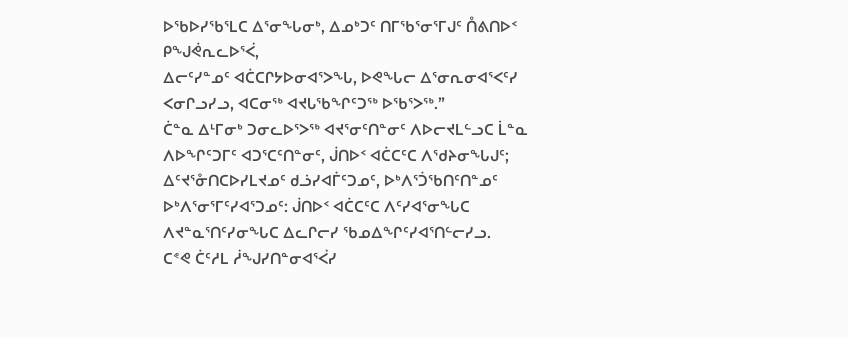ᐅᖃᐅᓯᖃᕐᒪᑕ ᐃᕐᓂᖓᓂᒃ, ᐃᓄᒃᑐᑦ ᑎᒥᖃᕐᓂᕐᒥᒍᑦ ᑍᕕᑎᐅᑉ ᑭᖑᕚᕆᓚᐅᕐᐹ,
ᐃᓕᑦᓯᓐᓄᑦ ᐊᑖᑕᒋᔭᐅᓂᐊᕐᐳᖓ, ᐅᕙᖓᓕ ᐃᕐᓂᕆᓂᐊᕐᐸᑦᓯ ᐸᓂᒋᓗᓯᓗ, ᐊᑕᓂᖅ ᐊᔪᒐᖃᖏᑦᑐᖅ ᐅᖃᕐᐳᖅ.”
ᑖᓐᓇ ᐃᒻᒥᓂᒃ ᑐᓂᓚᐅᕐᐳᖅ ᐊᔪᕐᓂᑦᑎᓐᓂᑦ ᐱᐅᓕᔪᒪᓪᓗᑕ ᒫᓐᓇ ᐱᐅᖏᑦᑐᒥᑦ ᐊᑐᕐᑕᑦᑎᓐᓂᑦ, ᒎᑎᐅᑉ ᐊᑖᑕᑦᑕ ᐱᖁᔨᓂᖓᒍᑦ;
ᐃᑦᔪᕐᓁᑎᑕᐅᓯᒪᔪᓄᑦ ᑯᓘᓯᐊᒦᑦᑐᓄᑦ, ᐅᒃᐱᕐᑑᖃᑎᑦᑎᓐᓄᑦ ᐅᒃᐱᕐᓂᕐᒥᑦᓯᐊᕐᑐᓄᑦ: ᒎᑎᐅᑉ ᐊᑖᑕᑦᑕ ᐱᑦᓯᐊᕐᓂᖓᑕ ᐱᔪᓐᓇᕐᑎᑦᓯᓂᖓᑕ ᐃᓚᒋᓕᓯ ᖃᓄᐃᖏᑦᓯᐊᕐᑎᓪᓕᓯᓗ.
ᑕᕝᕙ ᑖᑦᓱᒪ ᓲᖑᓯᑎᓐᓂᐊᕐᐹᓯ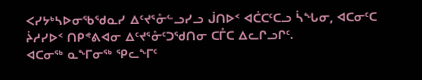ᐸᓯᔭᒃᓴᐅᓂᖃᖁᓇᓯ ᐃᑦᔪᕐᓁᓪᓗᓯᓗ ᒎᑎᐅᑉ ᐊᑖᑕᑦᑕᓗ ᓵᖓᓂ, ᐊᑕᓂᑦᑕ ᔩᓱᓯᐅᑉ ᑎᑭᕝᕕᐊᓂ ᐃᑦᔪᕐᓁᑦᑐᖁᑎᓂ ᑕᒤᑕ ᐃᓚᒋᓗᒋᑦ.
ᐊᑕᓂᖅ ᓇᖕᒥᓂᖅ ᕿᓚᖕᒥᑦ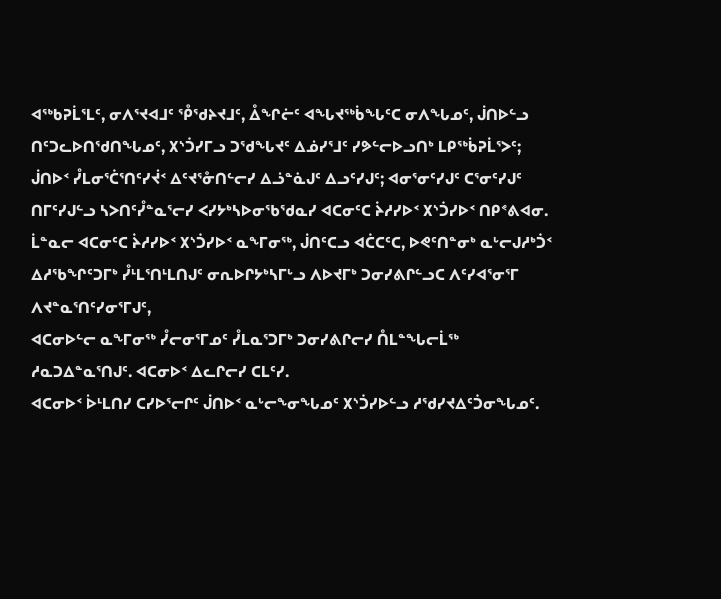ᐊᖅᑲᕈᒫᕐᒪᑦ, ᓂᐱᕐᔪᐊᒧᑦ ᕾᖁᔨᔪᒧᑦ, ᐂᖏᓖᑦ ᐊᖓᔪᖅᑳᖓᑦᑕ ᓂᐱᖓᓄᑦ, ᒎᑎᐅᓪᓗ ᑎᑦᑐᓚᐅᑎᖁᑎᖓᓄᑦ, ᙭ᔅᑑᓯᒥᓗ ᑐᖁᖓᔪᑦ ᐃᓅᓯᕐᒧᑦ ᓯᕗᓪᓕᐅᓗᑎᒃ ᒪᑭᖅᑳᕈᒫᕐᐳᑦ;
ᒎᑎᐅᑉ ᓮᒪᓂᕐᑖᕐᑎᑦᓯᔫᑉ ᐃᑦᔪᕐᓁᑎᓪᓕᓯ ᐃᓘᓐᓈᒍᑦ ᐃᓗᑦᓯᒍᑦ; ᐊᓂᕐᓂᑦᓯᒍᑦ ᑕᕐᓂᑦᓯᒍᑦ ᑎᒥᑦᓯᒍᓪᓗ ᓴᐳᑎᑦᓮᓐᓇᕐᓕᓯ ᐸᓯᔭᒃᓴᐅᓂᖃᖁᓇᓯ ᐊᑕᓂᑦᑕ ᔩᓱᓯᐅᑉ ᙭ᔅᑑᓯᐅᑉ ᑎᑭᕝᕕᐊᓂ.
ᒫᓐᓇᓕ ᐊᑕᓂᑦᑕ ᔩᓱᓯᐅᑉ ᙭ᔅᑑᓯᐅᑉ ᓇᖕᒥᓂᖅ, ᒎᑎᑦᑕᓗ ᐊᑖᑕᑦᑕ, ᐅᕙᑦᑎᓐᓂᒃ ᓇᒡᓕᒍᓱᒃᑑᑉ ᐃᓱᖃᖏᑦᑐᒥᒃ ᓮᒻᒪᕐᑎᒻᒪᑎᒍᑦ ᓂᕆᐅᒋᔭᒃᓴᒥᒡᓗ ᐱᐅᔪᒥᒃ ᑐᓂᓯᕕᒋᓪᓗᑕ ᐱᑦᓯᐊᕐᓂᕐᒥ ᐱᔪᓐᓇᕐᑎᑦᓯᓂᕐᒥᒍᑦ,
ᐊᑕᓂᐅᓪᓕ ᓇᖕᒥᓂᖅ ᓮᓕᓂᕐᒥᓄᑦ ᓮᒪᓇᕐᑐᒥᒃ ᑐᓂᓯᕕᒋᓕᓯ ᑍᒪᓐᖓᓕᒫᖅ ᓱᓇᑐᐃᓐᓇᕐᑎᒍᑦ. ᐊᑕᓂᐅᑉ ᐃᓚᒋᓕᓯ ᑕᒪᑦᓯ.
ᐊᑕᓂᐅᑉ ᐆᒻᒪᑎᓯ ᑕᓯᐅᕐᓕᒋᑦ ᒎᑎᐅᑉ ᓇᒡᓕᖕᓂᖓᓄᑦ ᙭ᔅᑑᓯᐅᓪᓗ ᓱᖁᓯᔪᐃᑦᑑᓂᖓᓄᑦ.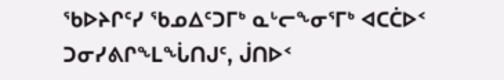ᖃᐅᔨᒋᑦᓯ ᖃᓄᐃᑦᑐᒥᒃ ᓇᒡᓕᖕᓂᕐᒥᒃ ᐊᑕᑖᐅᑉ ᑐᓂᓯᕕᒋᖕᒪᖔᑎᒍᑦ, ᒎᑎᐅᑉ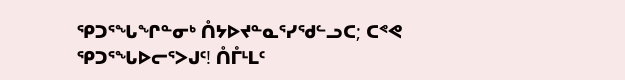ᕿᑐᕐᖓᖏᓐᓂᒃ ᑍᔭᐅᔪᓐᓇᕐᓯᖁᓪᓗᑕ; ᑕᕝᕙ ᕿᑐᕐᖓᐅᓕᕐᐳᒍᑦ! ᑍᒤᒻᒪᑦ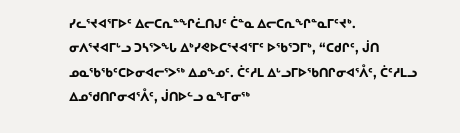ᓯᓚᕐᔪᐊᕐᒥᐅᑦ ᐃᓕᑕᕆᓐᖏᓛᑎᒍᑦ ᑖᓐᓇ ᐃᓕᑕᕆᖏᓐᓇᒥᑦᔪᒃ.
ᓂᐱᕐᔪᐊᒥᒡᓗ ᑐᓴᕐᐳᖓ ᐃᒃᓯᕙᐅᑕᕐᔪᐊᕐᒥᑦ ᐅᖃᕐᑐᒥᒃ, “ᑕᑯᒋᑦ, ᒎᑎ ᓄᓇᖃᖃᑦᑕᐅᓂᐊᓕᕐᐳᖅ ᐃᓄᖕᓄᑦ. ᑖᑦᓱᒪ ᐃᒡᓗᒥᐅᖃᑎᒋᓂᐊᕐᐰᑦ, ᑖᑦᓱᒪᓗ ᐃᓄᖁᑎᒋᓂᐊᕐᐰᑦ, ᒎᑎᐅᓪᓗ ᓇᖕᒥᓂᖅ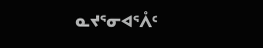ᓇᔪᕐᓂᐊᕐᐰᑦ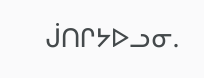ᒎᑎᒋᔭᐅᓗᓂ.